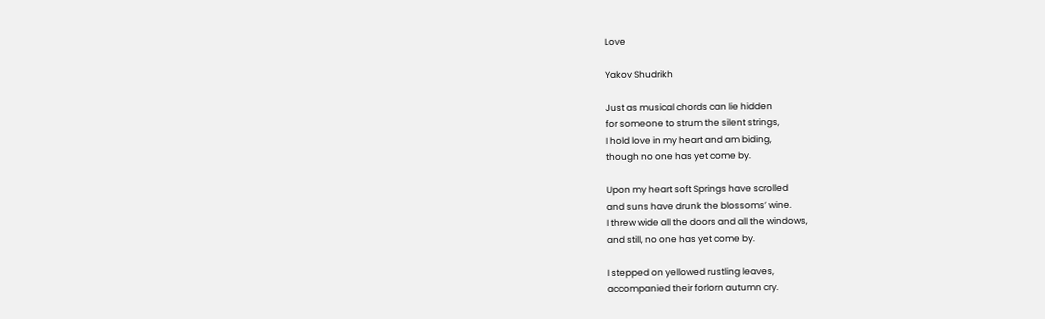Love

Yakov Shudrikh

Just as musical chords can lie hidden
for someone to strum the silent strings,
I hold love in my heart and am biding,
though no one has yet come by.

Upon my heart soft Springs have scrolled
and suns have drunk the blossoms’ wine.
I threw wide all the doors and all the windows,
and still, no one has yet come by.

I stepped on yellowed rustling leaves,
accompanied their forlorn autumn cry.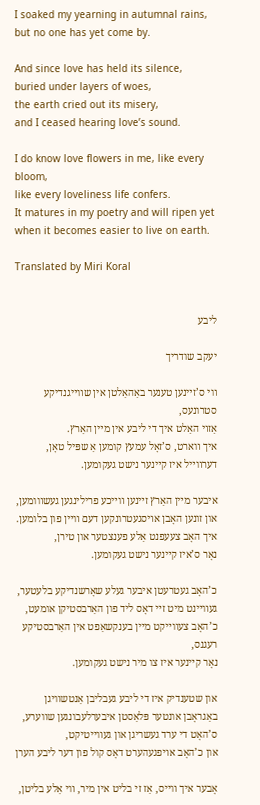I soaked my yearning in autumnal rains,
but no one has yet come by.

And since love has held its silence,
buried under layers of woes,
the earth cried out its misery,
and I ceased hearing love’s sound.

I do know love flowers in me, like every bloom,
like every loveliness life confers.
It matures in my poetry and will ripen yet
when it becomes easier to live on earth.

Translated by Miri Koral


ליבע

יעקב שודריך

װי ס’זײנען טענער באַהאַלטן אין שװײגנדיקע סטרונעס,
אַזױ האַלט איך די ליבע אין מײן האַרץ.
איך װארט, ס’זאָל עמעץ קומען אַ שפּיל טאָן,
דערװײל איז קײנער נישט געקומען.

איבער מײן האַרץ זײנען װײכע פרילינגען געשװומען,
און זונען האָבן אױסגעטרונקען דעם װײן פון בלומען.
איך האָב צעעפנט אַלע פענצטער און טירן,
נאָר ס’איז קײנער נישט געקומען.

כ’האָב געטרעטן איבער געלע שאָרשנדיקע בלעטער,
געװײנט מיט זײ דאָס ליד פון האַרבסטיקן אומעט,
כ’האָב צעװײקט מײן בענקשאַפט אין האַרבסטיקע רעגנס,
נאָר קײנער איז צו מיר נישט געקומען.

און שטענדיק איז די ליבע געבליבן אַנטשװיגן
באַגראָבן אונטער פּלאַסטן איבערלעבונגען שװערע,
ס’האָט די ערד געשריגן און געװײטיקט,
און כ’האָב אױפגעהערט דאָס קול פון דער ליבע הערן

אָבער איך װײס, אַז זי בליט אין מיר, װי אַלע בליטן,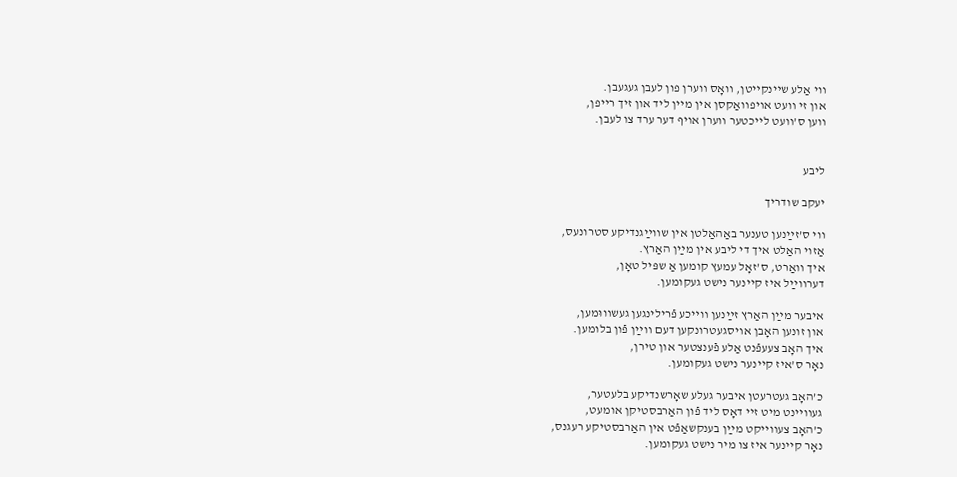װי אַלע שײנקײטן, װאָס װערן פון לעבן געגעבן.
און זי װעט אױפװאַקסן אין מײן ליד און זיך רײפן,
װען ס’װעט לײכטער װערן אױף דער ערד צו לעבן.


ליבע

יעקב שודריך

װי ס’זײַנען טענער באַהאַלטן אין שװײַגנדיקע סטרונעס,
אַזוי האַלט איך די ליבע אין מײַן האַרץ.
איך װאַרט, ס’זאָל עמעץ קומען אַ שפּיל טאָן,
דערװײַל איז קײנער נישט געקומען.

איבער מײַן האַרץ זײַנען װײכע פֿרילינגען געשװוּמען,
און זונען האָבן אױסגעטרונקען דעם װײַן פֿון בלומען.
איך האָב צעעפֿנט אַלע פֿענצטער און טירן,
נאָר ס’איז קײנער נישט געקומען.

כ’האָב געטרעטן איבער געלע שאָרשנדיקע בלעטער,
געװײנט מיט זײ דאָס ליד פֿון האַרבסטיקן אומעט,
כ’האָב צעװײקט מײַן בענקשאַפֿט אין האַרבסטיקע רעגנס,
נאָר קײנער איז צו מיר נישט געקומען.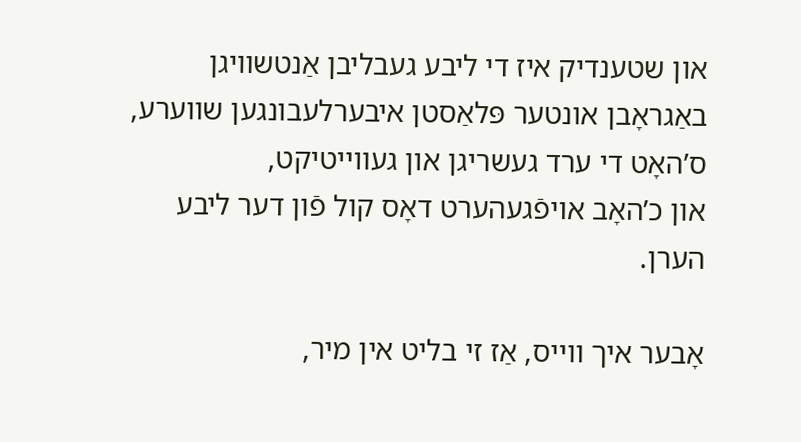און שטענדיק איז די ליבע געבליבן אַנטשװיגן
באַגראָבן אונטער פּלאַסטן איבערלעבונגען שװערע,
ס’האָט די ערד געשריגן און געװײטיקט,
און כ’האָב אױפֿגעהערט דאָס קול פֿון דער ליבע הערן.

אָבער איך װײס, אַז זי בליט אין מיר,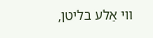װי אַלע בליטן,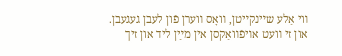װי אַלע שײנקײטן, װאָס װערן פֿון לעבן געגעבן.
און זי װעט אױפֿװאַקסן אין מײַן ליד און זיך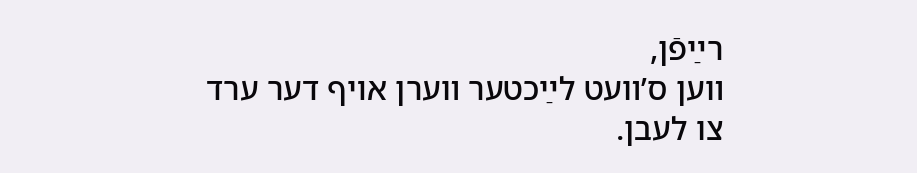רײַפֿן,
װען ס’װעט לײַכטער װערן אױף דער ערד צו לעבן.